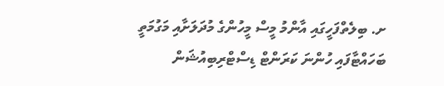ށ. ބިލެތްފަހީގައި އާންމު މީސް މީހުންގެ މުދަލަށާއި މަގުމަތީ ބަހައްޓާފައި ހުންނަ ކަރަންޓް ޑިސްޓްރިބިއުޝަން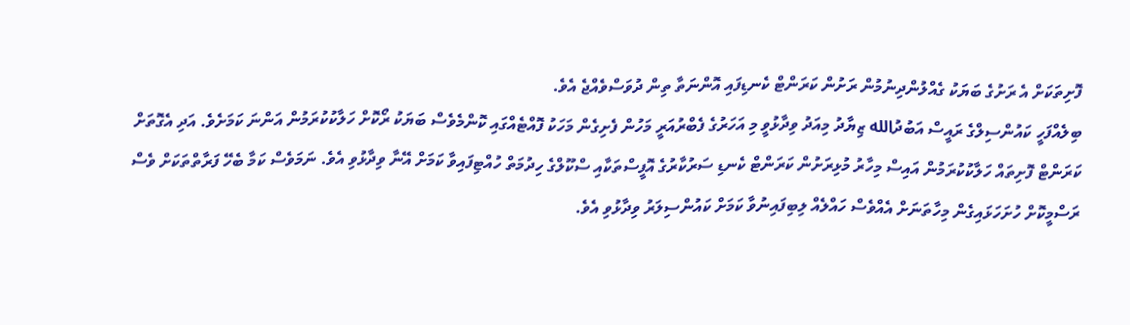ފޮށިތަކަށް އެ ރަށުގެ ބަޔަކު ގެއްލުންދިނުމުން ރަށުން ކަރަންޓް ކެނޑިފައި އޮންނަތާ ތިން ދުވަސްވެއްޖެ އެވެ.
ބިލެއްފަހީ ކައުންސިލްގެ ރައީސް އަބުދުالله ޒިޔާދު މިއަދު ވިދާޅުވީ މި އަހަރުގެ ފެބްރުއަރީ މަހުން ފެށިގެން މަހަކު ފޮއްޓެއްގައި ކޮންމެވެސް ބަޔަކު ރޯކޮށް ހަލާކުކުރަމުން އަންނަ ކަމަށެވެ. އަދި އެގޮތަށް ކަރަންޓް ފޮށިތައް ހަލާކުކުރަމުން އައިސް މިހާރު މުޅިރަށުން ކަރަންޓް ކެނޑި ސަރުކާރުގެ އޮފީސްތަކާއި ސްކޫލްގެ ހިދުމަތް ހުއްޓިފައިވާ ކަމަށް އޭނާ ވިދާޅުވި އެވެ. ނަމަވެސް ކަމާ ބެހޭ ފަރާތްތަކަށް ވެސް ރަސްމީކޮށް ހުށަހަޅައިގެން މިހާތަނަށް އެއްވެސް ހައްލެއް ލިބިފައިނުވާ ކަމަށް ކައުންސިލަރު ވިދާޅުވި އެވެ.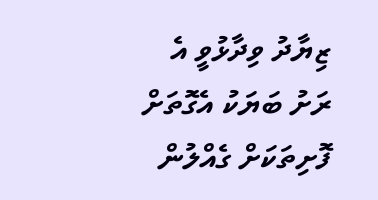ޒިޔާދު ވިދާޅުވީ އެ ރަށު ބަޔަކު އެގޮތަށް ފޮށިތަކަށް ގެއްލުން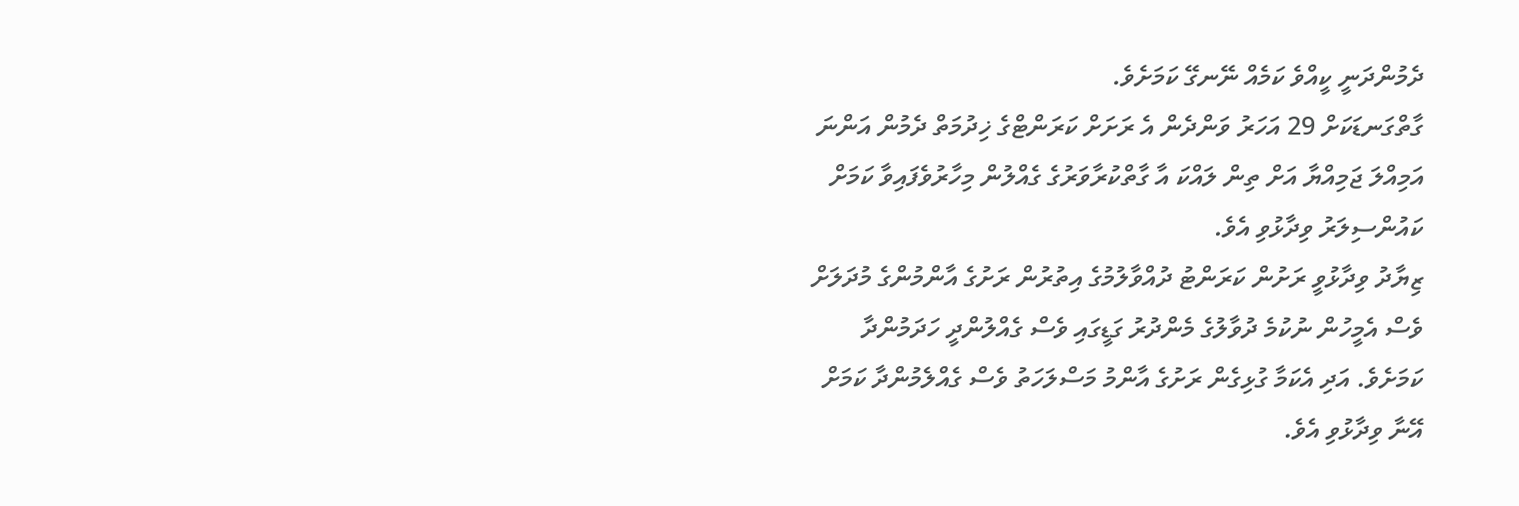ދެމުންދަނީ ކީއްވެ ކަމެއް ނޭނގޭ ކަމަށެވެ.
ގާތްގަނޑަކަށް 29 އަހަރު ވަންދެން އެ ރަށަށް ކަރަންޓްގެ ޚިދުމަތް ދެމުން އަންނަ އަމިއްލަ ޖަމިއްޔާ އަށް ތިން ލައްކަ އާ ގާތްކުރާވަރުގެ ގެއްލުން މިހާރުވެފައިވާ ކަމަށް ކައުންސިލަރު ވިދާޅުވި އެވެ.
ޒިޔާދު ވިދާޅުވީ ރަށުން ކަރަންޓު ދުއްވާލުމުގެ އިތުރުން ރަށުގެ އާންމުންގެ މުދަލަށް ވެސް އެމީހުން ނުކުމެ ދުވާލުގެ މެންދުރު ގަޑީގައި ވެސް ގެއްލުންދީ ހަދަމުންދާ ކަމަށެވެ. އަދި އެކަމާ ގުޅިގެން ރަށުގެ އާންމު މަސްލަހަތު ވެސް ގެއްލެމުންދާ ކަމަށް އޭނާ ވިދާޅުވި އެވެ.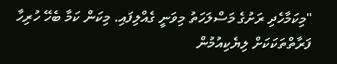"މިކަމާހެދި ރަށުގެ މަސްލަހަތު މިވަނީ ގެއްލިފައި. މިކަން ކަމާ ބެހޭ ހުރިހާ ފަރާތްތަކަކަށް ލިޔެކިއުމުން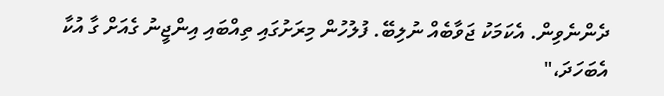ދެންނެވިން. އެކަމަކު ޖަވާބެއް ނުލިބޭ. ފުލުހުން މިރަށުގައި ތިއްބައި އިންޖީނު ގެއަށް ގާ އުކާ އެބަހަދަ،"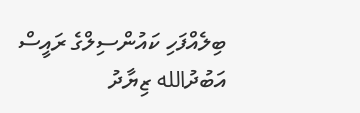ބިލެއްފަހި ކައުންސިލްގެ ރައީސް އަބުދުالله ޒިޔާދު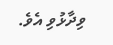ވިދާޅުވި އެވެ.